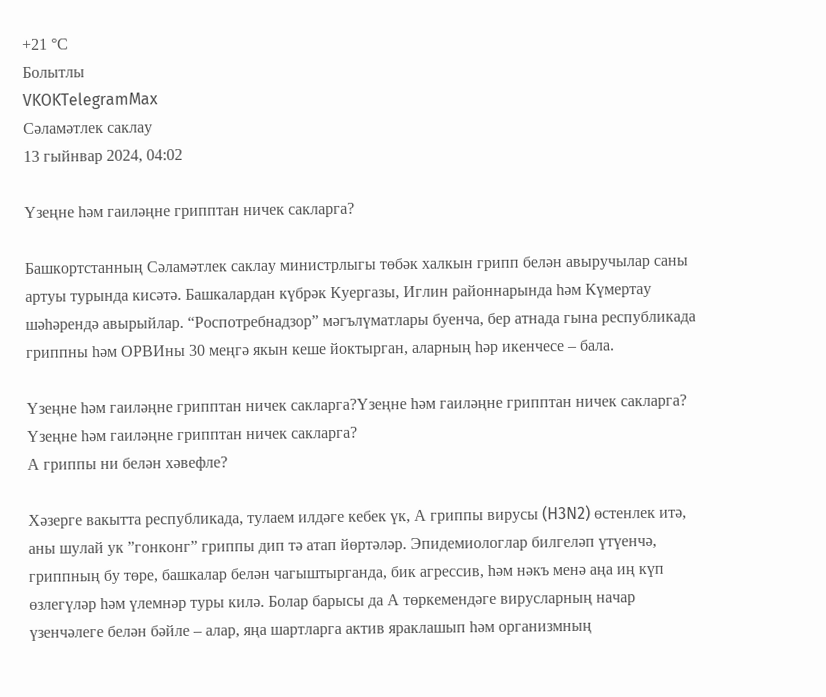+21 °С
Болытлы
VKOKTelegramMax
Сәламәтлек саклау
13 гыйнвар 2024, 04:02

Үзеңне һәм гаиләңне грипптан ничек сакларга?

Башкортстанның Сәламәтлек саклау министрлыгы төбәк халкын грипп белән авыручылар саны артуы турында кисәтә. Башкалардан күбрәк Куергазы, Иглин районнарында һәм Күмертау шәһәрендә авырыйлар. “Роспотребнадзор” мәгълүматлары буенча, бер атнада гына республикада гриппны һәм ОРВИны 30 меңгә якын кеше йоктырган, аларның һәр икенчесе – бала.

Үзеңне һәм гаиләңне грипптан ничек сакларга?Үзеңне һәм гаиләңне грипптан ничек сакларга?
Үзеңне һәм гаиләңне грипптан ничек сакларга?
А гриппы ни белән хәвефле?

Хәзерге вакытта республикада, тулаем илдәге кебек үк, А гриппы вирусы (H3N2) өстенлек итә, аны шулай ук ”гонконг” гриппы дип тә атап йөртәләр. Эпидемиологлар билгеләп үтүенчә, гриппның бу төре, башкалар белән чагыштырганда, бик агрессив, һәм нәкъ менә аңа иң күп өзлегүләр һәм үлемнәр туры килә. Болар барысы да А төркемендәге вирусларның начар үзенчәлеге белән бәйле – алар, яңа шартларга актив яраклашып һәм организмның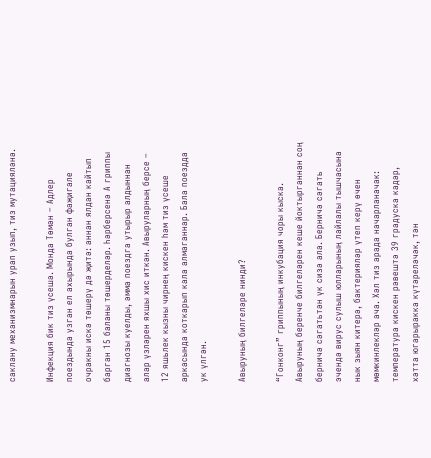саклану механизмнарын урап узып, тиз мутацияләнә.

Инфекция бик тиз үсешә. Монда Төмән – Адлер поездында узган ел ахырында булган фаҗигале очракны искә төшерү дә җитә: аннан ялдан кайтып барган 15 баланы төшерделәр. Һәрберсенә А гриппы диагнозы куелды, әмма поездга утырыр алдыннан алар үзләрен яхшы хис иткән. Авыруларның берсе – 12 яшьлек кызны чирнең кискен һәм тиз үсеше аркасында коткарып кала алмаганнар. Бала поездда ук үлгән.

Авыруның билгеләре нинди?

“Гонконг” гриппының инкубация чоры кыска. Авыруның беренче билгеләрен кеше йоктырганнан соң берничә сәгатьтән үк сизә ала. Берничә сәгать эчендә вирус сулыш юлларының лайлалы тышчасына нык зыян китерә, бактерияләр үтеп керү өчен мөмкинлекләр ача. Хәл тиз арада начарланачак: температура кискен рәвештә 39 градуска кадәр, хәтта югарыракка күтәреләчәк, тән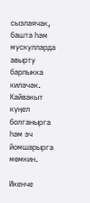сызлаячак, башта һәм мускулларда авырту барлыкка киләчәк. Кайвакыт күңел болганырга һәм эч йомшарырга мөмкин.

Икенче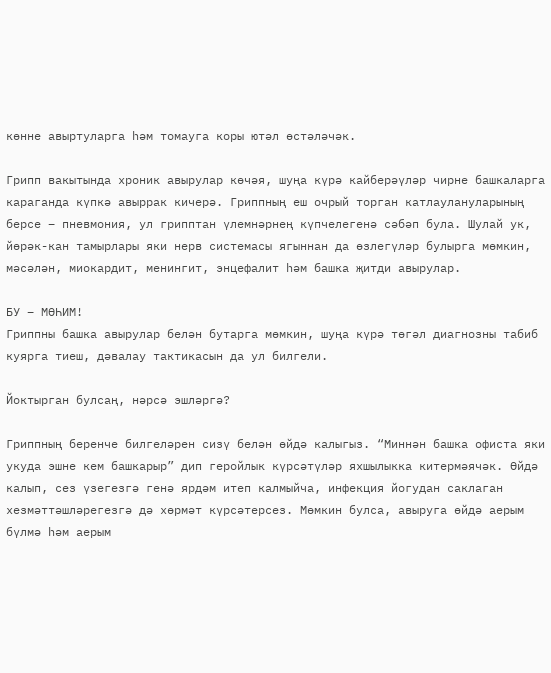көнне авыртуларга һәм томауга коры ютәл өстәләчәк.

Грипп вакытында хроник авырулар көчәя, шуңа күрә кайберәүләр чирне башкаларга караганда күпкә авыррак кичерә. Гриппның еш очрый торган катлаулануларының берсе – пневмония, ул грипптан үлемнәрнең күпчелегенә сәбәп була. Шулай ук, йөрәк-кан тамырлары яки нерв системасы ягыннан да өзлегүләр булырга мөмкин, мәсәлән, миокардит, менингит, энцефалит һәм башка җитди авырулар.

БУ – МӨҺИМ!
Гриппны башка авырулар белән бутарга мөмкин, шуңа күрә төгәл диагнозны табиб куярга тиеш, дәвалау тактикасын да ул билгели.

Йоктырган булсаң, нәрсә эшләргә?

Гриппның беренче билгеләрен сизү белән өйдә калыгыз. “Миннән башка офиста яки укуда эшне кем башкарыр” дип геройлык күрсәтүләр яхшылыкка китермәячәк. Өйдә калып, сез үзегезгә генә ярдәм итеп калмыйча, инфекция йогудан саклаган хезмәттәшләрегезгә дә хөрмәт күрсәтерсез. Мөмкин булса, авыруга өйдә аерым бүлмә һәм аерым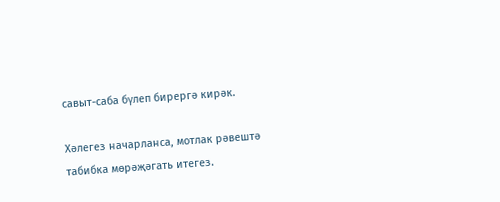савыт-саба бүлеп бирергә кирәк.

Хәлегез начарланса, мотлак рәвештә табибка мөрәҗәгать итегез.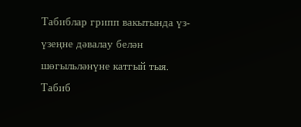Табиблар грипп вакытында үз-үзеңне дәвалау белән шөгыльләнүне катгый тыя. Табиб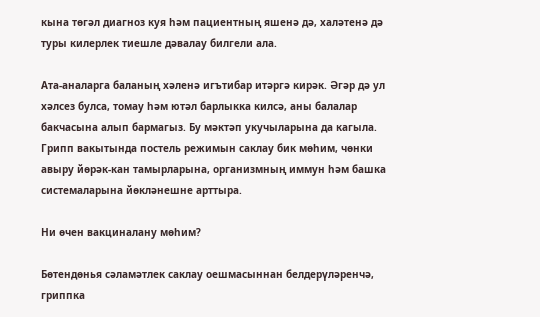кына төгәл диагноз куя һәм пациентның яшенә дә, халәтенә дә туры килерлек тиешле дәвалау билгели ала.

Ата-аналарга баланың хәленә игътибар итәргә кирәк. Әгәр дә ул хәлсез булса, томау һәм ютәл барлыкка килсә, аны балалар бакчасына алып бармагыз. Бу мәктәп укучыларына да кагыла. Грипп вакытында постель режимын саклау бик мөһим, чөнки авыру йөрәк-кан тамырларына, организмның иммун һәм башка системаларына йөкләнешне арттыра.

Ни өчен вакциналану мөһим?

Бөтендөнья сәламәтлек саклау оешмасыннан белдерүләренчә, гриппка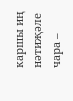каршы иң нәтиҗәле чара –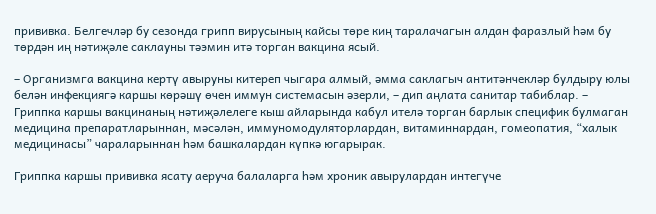прививка. Белгечләр бу сезонда грипп вирусының кайсы төре киң таралачагын алдан фаразлый һәм бу төрдән иң нәтиҗәле саклауны тәэмин итә торган вакцина ясый.

– Организмга вакцина кертү авыруны китереп чыгара алмый, әмма саклагыч антитәнчекләр булдыру юлы белән инфекциягә каршы көрәшү өчен иммун системасын әзерли, – дип аңлата санитар табиблар. – Гриппка каршы вакцинаның нәтиҗәлелеге кыш айларында кабул ителә торган барлык специфик булмаган медицина препаратларыннан, мәсәлән, иммуномодуляторлардан, витаминнардан, гомеопатия, “халык медицинасы” чараларыннан һәм башкалардан күпкә югарырак.

Гриппка каршы прививка ясату аеруча балаларга һәм хроник авырулардан интегүче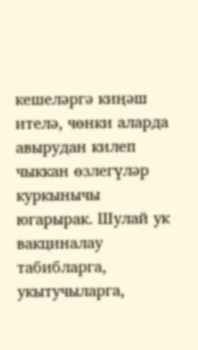кешеләргә киңәш ителә, чөнки аларда авырудан килеп чыккан өзлегүләр куркынычы югарырак. Шулай ук вакциналау табибларга, укытучыларга,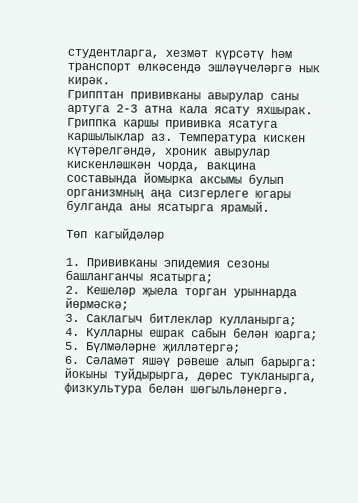студентларга, хезмәт күрсәтү һәм транспорт өлкәсендә эшләүчеләргә нык кирәк.
Грипптан прививканы авырулар саны артуга 2-3 атна кала ясату яхшырак. Гриппка каршы прививка ясатуга каршылыклар аз. Температура кискен күтәрелгәндә, хроник авырулар кискенләшкән чорда, вакцина составында йомырка аксымы булып организмның аңа сизгерлеге югары булганда аны ясатырга ярамый.

Төп кагыйдәләр

1. Прививканы эпидемия сезоны башланганчы ясатырга;
2. Кешеләр җыела торган урыннарда йөрмәскә;
3. Саклагыч битлекләр кулланырга;
4. Кулларны ешрак сабын белән юарга;
5. Бүлмәләрне җилләтергә;
6. Сәламәт яшәү рәвеше алып барырга: йокыны туйдырырга, дөрес тукланырга, физкультура белән шөгыльләнергә.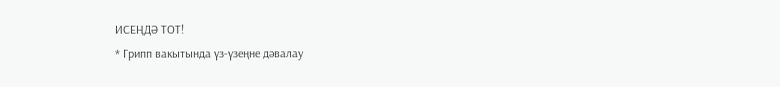ИСЕҢДӘ ТОТ!
* Грипп вакытында үз-үзеңне дәвалау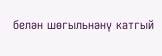белән шөгыльнәнү катгый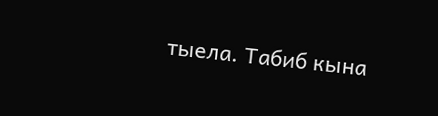тыела. Табиб кына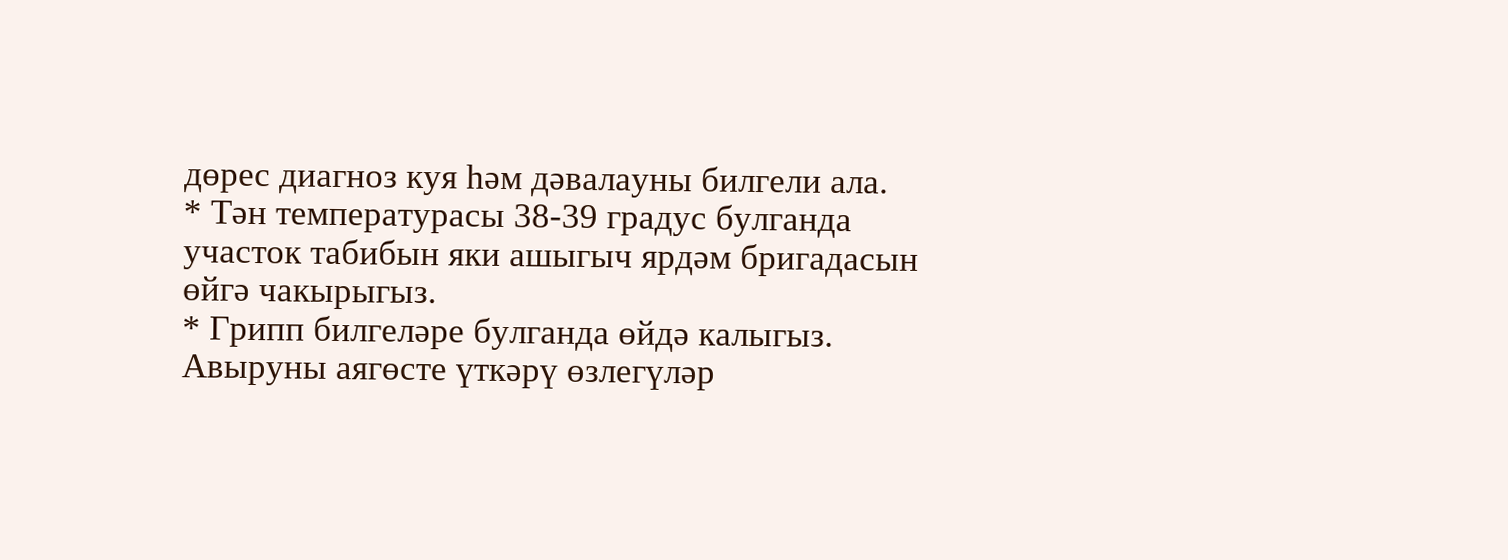дөрес диагноз куя һәм дәвалауны билгели ала.
* Тән температурасы 38-39 градус булганда участок табибын яки ашыгыч ярдәм бригадасын өйгә чакырыгыз.
* Грипп билгеләре булганда өйдә калыгыз. Авыруны аягөсте үткәрү өзлегүләр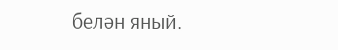белән яный.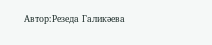Автор:Резеда Галикәева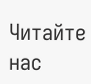Читайте нас